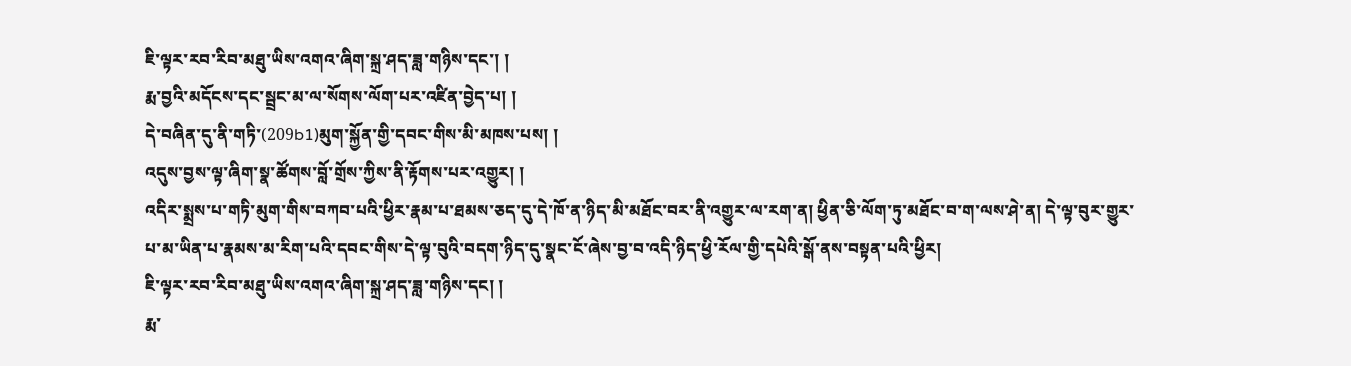ཇི་ལྟར་རབ་རིབ་མཐུ་ཡིས་འགའ་ཞིག་སྐྲ་ཤད་ཟླ་གཉིས་དང་། །
རྨ་བྱའི་མདོངས་དང་སྦྲང་མ་ལ་སོགས་ལོག་པར་འཛིན་བྱེད་པ། །
དེ་བཞིན་དུ་ནི་གཏི་(209b1)མུག་སྐྱོན་གྱི་དབང་གིས་མི་མཁས་པས། །
འདུས་བྱས་ལྟ་ཞིག་སྣ་ཚོགས་བློ་གྲོས་ཀྱིས་ནི་རྟོགས་པར་འགྱུར། །
འདིར་སྨྲས་པ་གཏི་མུག་གིས་བཀབ་པའི་ཕྱིར་རྣམ་པ་ཐམས་ཅད་དུ་དེ་ཁོ་ན་ཉིད་མི་མཐོང་བར་ནི་འགྱུར་ལ་རག་ན། ཕྱིན་ཅི་ལོག་ཏུ་མཐོང་བ་ག་ལས་ཤེ་ན། དེ་ལྟ་བུར་གྱུར་པ་མ་ཡིན་པ་རྣམས་མ་རིག་པའི་དབང་གིས་དེ་ལྟ་བུའི་བདག་ཉིད་དུ་སྣང་ངོ་ཞེས་བྱ་བ་འདི་ཉིད་ཕྱི་རོལ་གྱི་དཔེའི་སྒོ་ནས་བསྟན་པའི་ཕྱིར།
ཇི་ལྟར་རབ་རིབ་མཐུ་ཡིས་འགའ་ཞིག་སྐྲ་ཤད་ཟླ་གཉིས་དང། །
རྨ་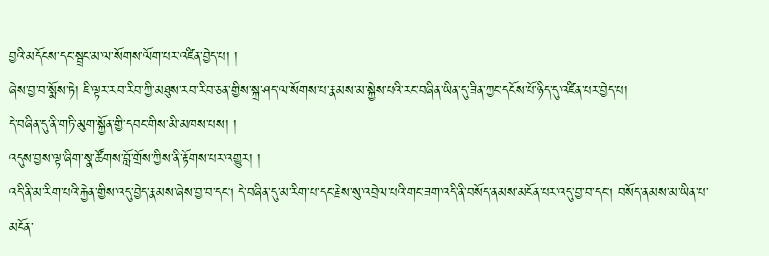བྱའི་མདོངས་དང་སྦྲང་མ་ལ་སོགས་ལོག་པར་འཛིན་བྱེད་པ། །
ཞེས་བྱ་བ་སྨོས་ཏེ། ཇི་ལྟར་རབ་རིབ་ཀྱི་མཐུས་རབ་རིབ་ཅན་གྱིས་སྐྲ་ཤད་ལ་སོགས་པ་རྣམས་མ་སྐྱེས་པའི་རང་བཞིན་ཡིན་དུ་ཟིན་ཀྱང་དངོས་པོ་ཉིད་དུ་འཛིན་པར་བྱེད་པ།
དེ་བཞིན་དུ་ནི་གཏི་མུག་སྐྱོན་གྱི་དབང་གིས་མི་མཁས་པས། །
འདུས་བྱས་ལྟ་ཞིག་སྣ་ཚོགས་བློ་གྲོས་ཀྱིས་ནི་རྟོགས་པར་འགྱུར། །
འདི་ནི་མ་རིག་པའི་རྐྱེན་གྱིས་འདུ་བྱེད་རྣམས་ཞེས་བྱ་བ་དང། དེ་བཞིན་དུ་མ་རིག་པ་དང་རྗེས་སུ་འབྲེལ་པའི་གང་ཟག་འདི་ནི་བསོད་ནམས་མངོན་པར་འདུ་བྱ་བ་དང། བསོད་ནམས་མ་ཡིན་པ་མངོན་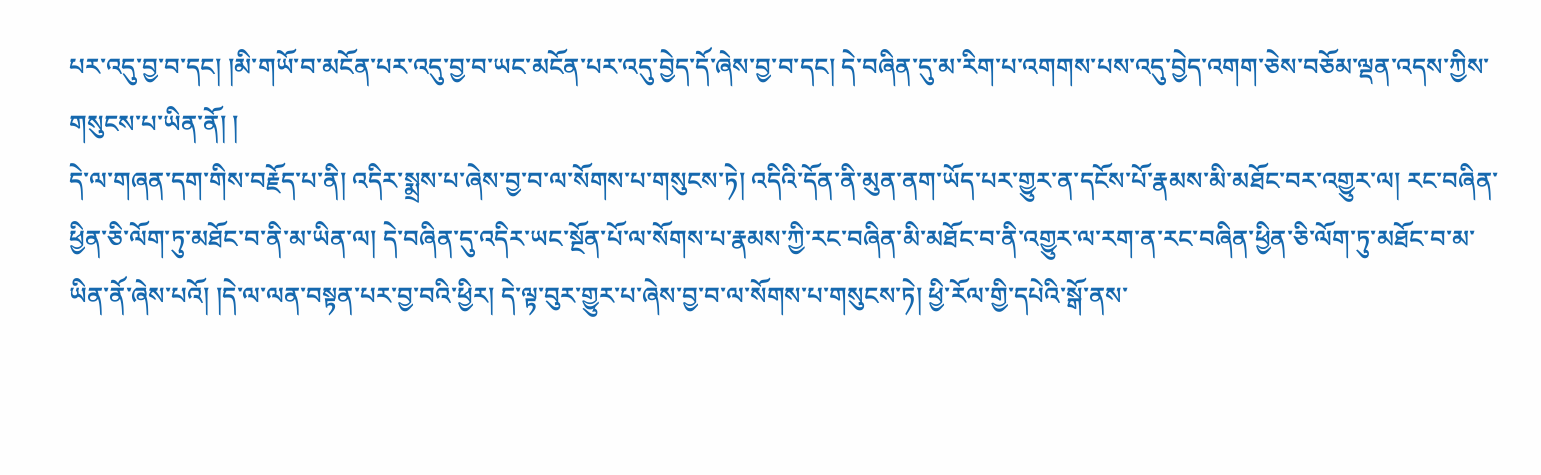པར་འདུ་བྱ་བ་དང། །མི་གཡོ་བ་མངོན་པར་འདུ་བྱ་བ་ཡང་མངོན་པར་འདུ་བྱེད་དོ་ཞེས་བྱ་བ་དང། དེ་བཞིན་དུ་མ་རིག་པ་འགགས་པས་འདུ་བྱེད་འགག་ཅེས་བཅོམ་ལྡན་འདས་ཀྱིས་གསུངས་པ་ཡིན་ནོ། །
དེ་ལ་གཞན་དག་གིས་བརྗོད་པ་ནི། འདིར་སྨྲས་པ་ཞེས་བྱ་བ་ལ་སོགས་པ་གསུངས་ཏེ། འདིའི་དོན་ནི་མུན་ནག་ཡོད་པར་གྱུར་ན་དངོས་པོ་རྣམས་མི་མཐོང་བར་འགྱུར་ལ། རང་བཞིན་ཕྱིན་ཅི་ལོག་ཏུ་མཐོང་བ་ནི་མ་ཡིན་ལ། དེ་བཞིན་དུ་འདིར་ཡང་སྔོན་པོ་ལ་སོགས་པ་རྣམས་ཀྱི་རང་བཞིན་མི་མཐོང་བ་ནི་འགྱུར་ལ་རག་ན་རང་བཞིན་ཕྱིན་ཅི་ལོག་ཏུ་མཐོང་བ་མ་ཡིན་ནོ་ཞེས་པའོ། །དེ་ལ་ལན་བསྟན་པར་བྱ་བའི་ཕྱིར། དེ་ལྟ་བུར་གྱུར་པ་ཞེས་བྱ་བ་ལ་སོགས་པ་གསུངས་ཏེ། ཕྱི་རོལ་གྱི་དཔེའི་སྒོ་ནས་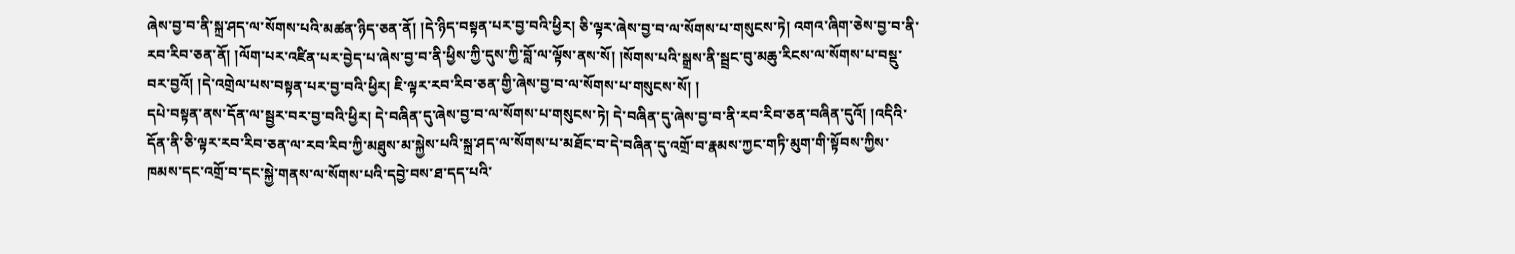ཞེས་བྱ་བ་ནི་སྐྲ་ཤད་ལ་སོགས་པའི་མཚན་ཉིད་ཅན་ནོ། །དེ་ཉིད་བསྟན་པར་བྱ་བའི་ཕྱིར། ཅི་ལྟར་ཞེས་བྱ་བ་ལ་སོགས་པ་གསུངས་ཏེ། འགའ་ཞིག་ཅེས་བྱ་བ་ནི་རབ་རིབ་ཅན་ནོ། །ལོག་པར་འཛིན་པར་བྱེད་པ་ཞེས་བྱ་བ་ནི་ཕྱིས་ཀྱི་དུས་ཀྱི་བློ་ལ་ལྟོས་ནས་སོ། །སོགས་པའི་སྒྲས་ནི་སྦྲང་བུ་མཆུ་རིངས་ལ་སོགས་པ་བསྡུ་བར་བྱའོ། །དེ་འགྲེལ་པས་བསྟན་པར་བྱ་བའི་ཕྱིར། ཇི་ལྟར་རབ་རིབ་ཅན་གྱི་ཞེས་བྱ་བ་ལ་སོགས་པ་གསུངས་སོ། །
དཔེ་བསྟན་ནས་དོན་ལ་སྦྱར་བར་བྱ་བའི་ཕྱིར། དེ་བཞིན་དུ་ཞེས་བྱ་བ་ལ་སོགས་པ་གསུངས་ཏེ། དེ་བཞིན་དུ་ཞེས་བྱ་བ་ནི་རབ་རིབ་ཅན་བཞིན་དུའོ། །འདིའི་དོན་ནི་ཅི་ལྟར་རབ་རིབ་ཅན་ལ་རབ་རིབ་ཀྱི་མཐུས་མ་སྐྱེས་པའི་སྐྲ་ཤད་ལ་སོགས་པ་མཐོང་བ་དེ་བཞིན་དུ་འགྲོ་བ་རྣམས་ཀྱང་གཏི་མུག་གི་སྟོབས་ཀྱིས་ཁམས་དང་འགྲོ་བ་དང་སྐྱེ་གནས་ལ་སོགས་པའི་དབྱེ་བས་ཐ་དད་པའི་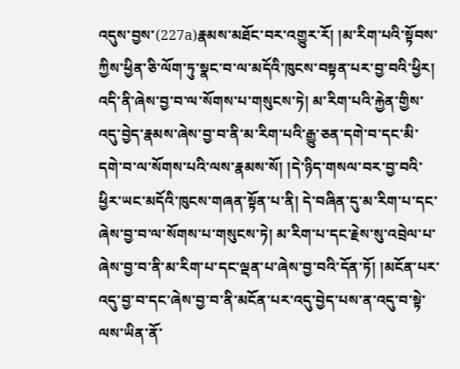འདུས་བྱས་(227a)རྣམས་མཐོང་བར་འགྱུར་རོ། །མ་རིག་པའི་སྟོབས་ཀྱིས་ཕྱིན་ཅི་ལོག་ཏུ་སྣང་བ་ལ་མདོའི་ཁུངས་བསྟན་པར་བྱ་བའི་ཕྱིར། འདི་ནི་ཞེས་བྱ་བ་ལ་སོགས་པ་གསུངས་ཏེ། མ་རིག་པའི་རྐྱེན་གྱིས་འདུ་བྱེད་རྣམས་ཞེས་བྱ་བ་ནི་མ་རིག་པའི་རྒྱུ་ཅན་དགེ་བ་དང་མི་དགེ་བ་ལ་སོགས་པའི་ལས་རྣམས་སོ། །དེ་ཉིད་གསལ་བར་བྱ་བའི་ཕྱིར་ཡང་མདོའི་ཁུངས་གཞན་སྟོན་པ་ནི། དེ་བཞིན་དུ་མ་རིག་པ་དང་ཞེས་བྱ་བ་ལ་སོགས་པ་གསུངས་ཏེ། མ་རིག་པ་དང་རྗེས་སུ་འབྲེལ་པ་ཞེས་བྱ་བ་ནི་མ་རིག་པ་དང་ལྡན་པ་ཞེས་བྱ་བའི་དོན་ཏོ། །མངོན་པར་འདུ་བྱ་བ་དང་ཞེས་བྱ་བ་ནི་མངོན་པར་འདུ་བྱེད་པས་ན་འདུ་བ་སྟེ་ལས་ཡིན་ནོ་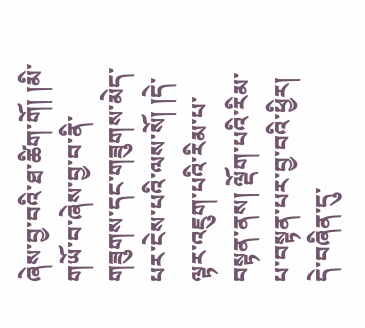ཞེས་བྱ་བའི་ཐ་ཚིག་གོ། །མི་གཡོ་བ་ཞེས་བྱ་བ་ནི་གཟུགས་དང་གཟུགས་མེད་པར་ངེས་པའི་ལས་སོ། །དེ་ལྟར་འཇུག་པའི་རིམ་པ་བསྟན་ནས། ལྡོག་པའི་རིམ་པ་བསྟན་པར་བྱ་བའི་ཕྱིར། དེ་བཞིན་དུ་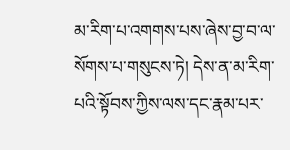མ་རིག་པ་འགགས་པས་ཞེས་བྱ་བ་ལ་སོགས་པ་གསུངས་ཏེ། དེས་ན་མ་རིག་པའི་སྟོབས་ཀྱིས་ལས་དང་རྣམ་པར་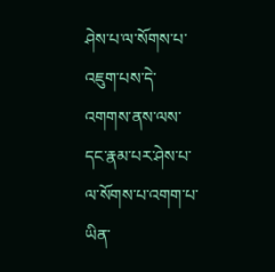ཤེས་པ་ལ་སོགས་པ་འཇུག་པས་དེ་འགགས་ནས་ལས་དང་རྣམ་པར་ཤེས་པ་ལ་སོགས་པ་འགག་པ་ཡིན་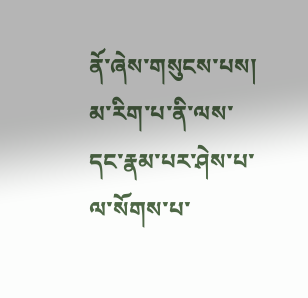ནོ་ཞེས་གསུངས་པས། མ་རིག་པ་ནི་ལས་དང་རྣམ་པར་ཤེས་པ་ལ་སོགས་པ་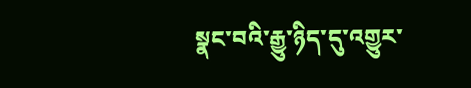སྣང་བའི་རྒྱུ་ཉིད་དུ་འགྱུར་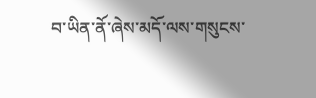བ་ཡིན་ནོ་ཞེས་མདོ་ལས་གསུངས་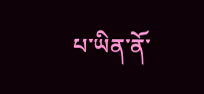པ་ཡིན་ནོ་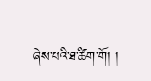ཞེས་པའི་ཐ་ཚིག་གོ། །